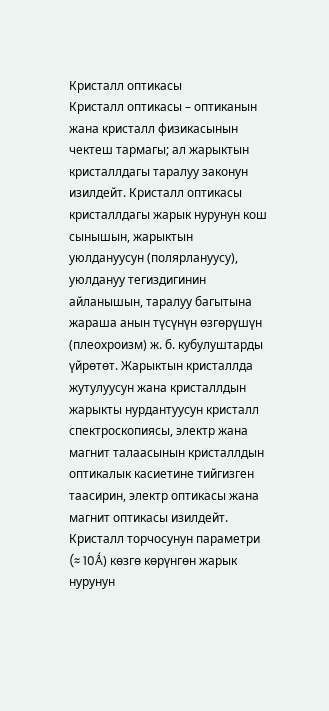Кристалл оптикасы
Кристалл оптикасы – оптиканын жана кристалл физикасынын чектеш тармагы; ал жарыктын кристаллдагы таралуу законун изилдейт. Кристалл оптикасы кристаллдагы жарык нурунун кош сынышын, жарыктын уюлдануусун (полярлануусу), уюлдануу тегиздигинин айланышын, таралуу багытына жараша анын түсүнүн өзгөрүшүн (плеохроизм) ж. б. кубулуштарды үйрөтөт. Жарыктын кристаллда жутулуусун жана кристаллдын жарыкты нурдантуусун кристалл спектроскопиясы, электр жана магнит талаасынын кристаллдын оптикалык касиетине тийгизген таасирин, электр оптикасы жана магнит оптикасы изилдейт. Кристалл торчосунун параметри (≈ 10Ǻ) көзгө көрүнгөн жарык нурунун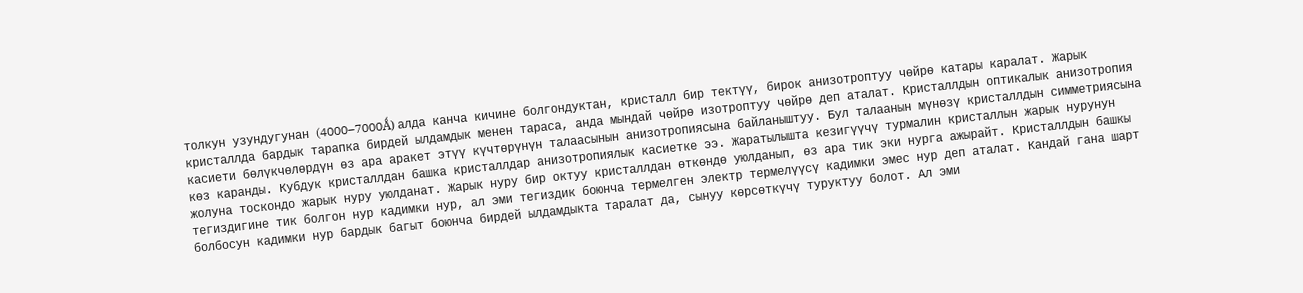толкун узундугунан (4000–7000Ǻ) алда канча кичине болгондуктан, кристалл бир тектүү, бирок анизотроптуу чөйрө катары каралат. Жарык кристаллда бардык тарапка бирдей ылдамдык менен тараса, анда мындай чөйрө изотроптуу чөйрө деп аталат. Кристаллдын оптикалык анизотропия касиети бөлүкчөлөрдүн өз ара аракет этүү күчтөрүнүн талаасынын анизотропиясына байланыштуу. Бул талаанын мүнөзү кристаллдын симметриясына көз каранды. Кубдук кристаллдан башка кристаллдар анизотропиялык касиетке ээ. Жаратылышта кезигүүчү турмалин кристаллын жарык нурунун жолуна тоскондо жарык нуру уюлданат. Жарык нуру бир октуу кристаллдан өткөндө уюлданып, өз ара тик эки нурга ажырайт. Кристаллдын башкы тегиздигине тик болгон нур кадимки нур, ал эми тегиздик боюнча термелген электр термелүүсү кадимки эмес нур деп аталат. Кандай гана шарт болбосун кадимки нур бардык багыт боюнча бирдей ылдамдыкта таралат да, сынуу көрсөткүчү туруктуу болот. Ал эми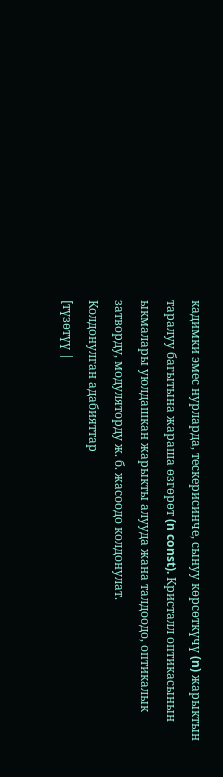кадимки эмес нурларда, тескерисинче, сынуу көрсөткүчү (n) жарыктын таралуу багытына жараша өзгөрөт (n const). Кристалл оптикасынын ыкмалары уюлдашкан жарыкты алууда жана талдоодо, оптикалык затворду, модуляторду ж. б. жасоодо колдонулат.
Колдонулган адабияттар
[түзөтүү |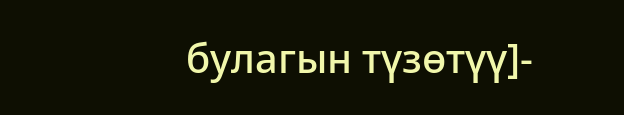булагын түзөтүү]-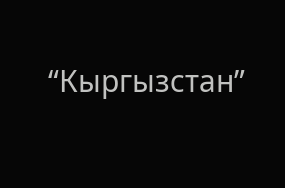“Кыргызстан”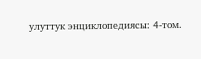улуттук энциклопедиясы: 4-том.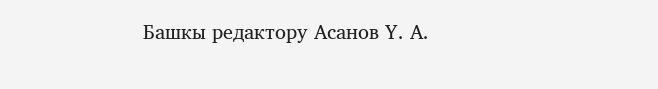Башкы редактору Асанов Ү. А.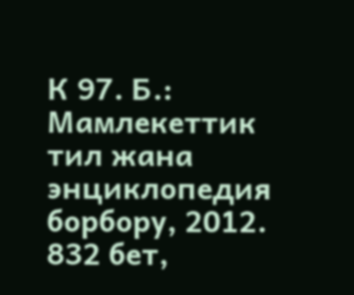К 97. Б.: Мамлекеттик тил жана энциклопедия борбору, 2012. 832 бет,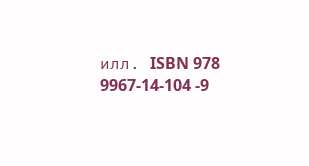илл. ISBN 978 9967-14-104 -9